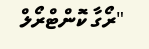"ރޯގާ ކޮންޓްރޯލް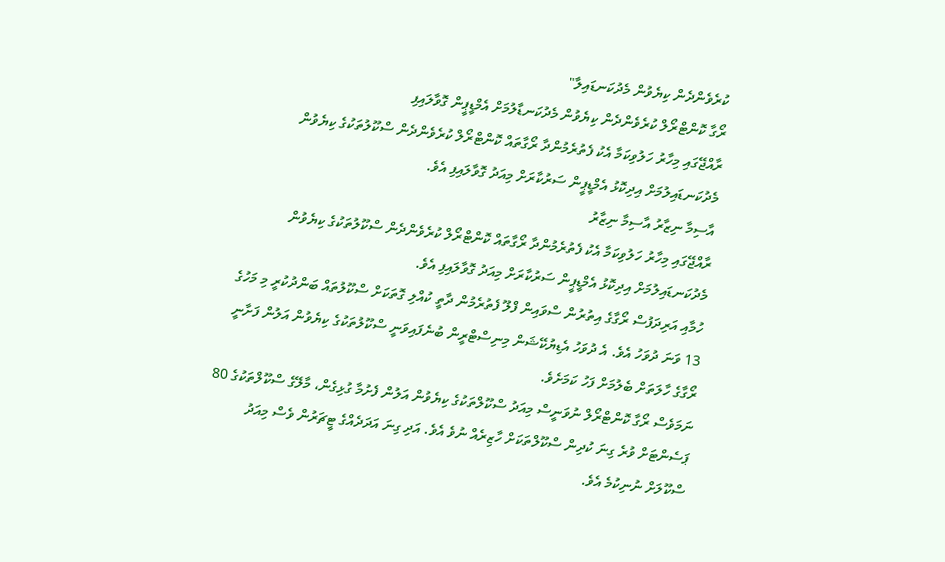ކުރެވެންދެން ކިޔެވުން މެދުކަނޑައިލާ"
ރޯގާ ކޮންޓްރޯލް ކުރެވެންދެން ކިޔެވުން މެދުކަނޑާލުމަށް އެމްޑީޕީން ގޮވާލައިފި
ރާއްޖޭގައި މިހާރު ހަލުވިކަމާ އެކު ފެތުރެމުންދާ ރޯގާތައް ކޮންޓްރޯލް ކުރެވެންދެން ސްކޫލުތަކުގެ ކިޔެވުން މެދުކަނޑައިލުމަށް އިދިކޮޅު އެމްޑީޕީން ސަރުކާރަށް މިއަދު ގޮވާލައިފި އެވެ.
އާސިމާ ނިޒާރު އާސިމާ ނިޒާރު
ރާއްޖޭގައި މިހާރު ހަލުވިކަމާ އެކު ފެތުރެމުންދާ ރޯގާތައް ކޮންޓްރޯލް ކުރެވެންދެން ސްކޫލުތަކުގެ ކިޔެވުން މެދުކަނޑައިލުމަށް އިދިކޮޅު އެމްޑީޕީން ސަރުކާރަށް މިއަދު ގޮވާލައިފި އެވެ.
ހުމާއި އަރިދަފުސް ރޯގާގެ އިތުރުން ސްވައިން ފްލޫ ފެތުރެމުން ދާތީ ކުއްލި ގޮތަކަށް ސްކޫލުތައް ބަންދުކުރީ މި މަހުގެ 13 ވަނަ ދުވަހު އެވެ. އެ ދުވަހު އެޑިޔުކޭޝަން މިނިސްޓްރީން ބުނެފައިވަނީ ސްކޫލުތަކުގެ ކިޔެވުން އަލުން ފަށާނީ ރޯގާގެ ހާލަތަށް ބެލުމަށް ފަހު ކަމަށެވެ.
ނަމަވެސް ރޯގާ ކޮންޓްރޯލް ނުވަނީސް މިއަދު ސްކޫލްތަކުގެ ކިޔެވުން އަލުން ފެށުމާ ގުޅިގެން، މާލޭގެ ސްކޫލްތަކުގެ 80 ޕަސެންޓަށް ވުރެ ގިނަ ކުދިން ސްކޫލްތަކަށް ހާޒިރެއް ނުވެ އެވެ. އަދި ގިނަ އަދަދެއްގެ ޓީޗަރުން ވެސް މިއަދު ސްކޫލަށް ނުނިކުމެ އެވެ.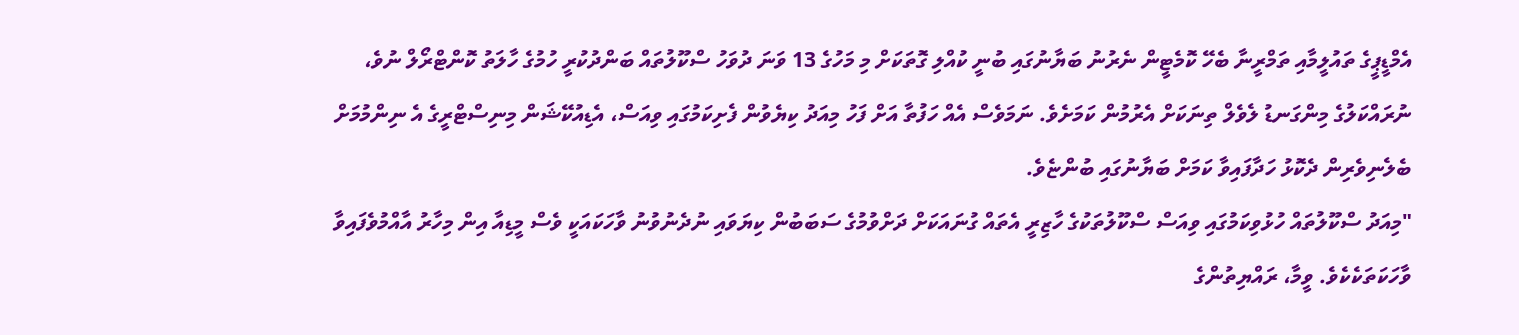އެމްޑީޕީގެ ތައުލީމާއި ތަމްރީނާ ބެހޭ ކޮމެޓީން ނެރުނު ބަޔާނުގައި ބުނީ ކުއްލި ގޮތަކަށް މި މަހުގެ 13 ވަނަ ދުވަހު ސްކޫލުތައް ބަންދުކުރީ ހުމުގެ ހާލަތު ކޮންޓްރޯލް ނުވެ، ނުރައްކަލުގެ މިންގަނޑު ލެވެލް ތިނަކަށް އެރުމުން ކަމަށެވެ. ނަމަވެސް އެއް ހަފުތާ އަށް ފަހު މިއަދު ކިޔެވުން ފެށިކަމުގައި ވިއަސް، އެޑިއުކޭޝަން މިނިސްޓްރީގެ އެ ނިންމުމަށް ބެލެނިވެރިން ދެކޮޅު ހަދާފައިވާ ކަމަށް ބަޔާނުގައި ބުންޏެވެ.
"މިއަދު ސްކޫލުތައް ހުޅުވިކަމުގައި ވިއަސް ސްކޫލުތަކުގެ ހާޒިރީ އެތައް ގުނައަކަށް ދަށްވުމުގެ ސަބަބުން ކިޔަވައި ނުދެނުވުނު ވާހަކައަކީ ވެސް މީޑިއާ އިން މިހާރު އާއްމުވެފައިވާ ވާހަކަތަކެކެވެ. ވީމާ، ރައްޔިތުންގެ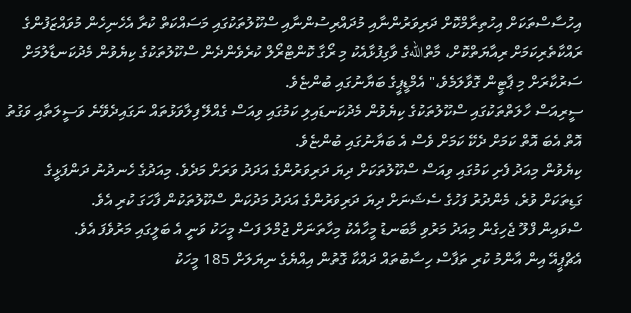އިހުސާސްތަކަށް އިހުތިރާމްކޮށް ދަރިވަރުންނާއި މުދައްރިސުންނާއި ސްކޫލުތަކުގައި މަސައްކަތް ކުރާ އެހެނިހެން މުވައްޒަފުންގެ ރައްކާތެރިކަމަށް ރިއާޔަތްކޮށް، މާތްاللهގެ ވާގިފުޅާއެކު މި ރޯގާ ކޮންޓްރޯލް ކުރެވެންދެން ސްކޫލުތަކުގެ ކިޔެވުން މެދުކަނޑާލުމަށް ސަރުކާރަށް މި ޕާޓީން ގޮވާލަމެވެ،" އެމްޑީޕީގެ ބަޔާނުގައި ބުންޏެވެ.
ސީރިއަސް ހާލަތްތަކުގައި ސްކޫލުތަކުގެ ކިޔެވުން މެދުކަނޑައިލި ކަމުގައި ވިއަސް ގެއްލޭ ފިލާވަޅުތައް ނަގައިދެވޭނެ ވަސީލަތާއި ވަގުތު އޮތް އެބަ އޮތް ކަމަށް ދެކޭ ކަމަށް ވެސް އެ ބަޔާނުގައި ބުންޏެވެ.
ކިޔެވުން މިއަދު ފެށި ކަމުގައި ވިއަސް ސްކޫލުތަކަށް ދިޔަ ދަރިވަރުންގެ އަދަދު ވަރަށް މަދެވެ. މިއަދުގެ ހެނދުނު ދަންފަޅީގެ ގަޑިތަކަށް ވުރެ، މެންދުރު ފަހުގެ ސެޝަނަށް ދިޔަ ދަރިވަރުންގެ އަދަދު މަދުކަން ސްކޫލުތަކުން ފާހަގަ ކުރި އެވެ.
ސްވައިން ފްލޫ ޖެހިގެން މިއަދު މަރުވި މާބަނޑު މީހާއެކު މިހާތަނަށް ޖުމްލަ ފަސް މީހަކު ވަނީ އެ ބަލީގައި މަރުވެފަ އެވެ.
އެޗްޕީއޭ އިން އާންމު ކުރި ތަފާސް ހިސާބުތައް ދައްކާ ގޮތުން އިއްޔެގެ ނިޔަލަށް 185 މީހަކު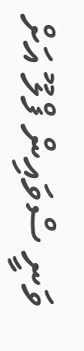ވަނީ ސްވައިން ފްލޫ އަށް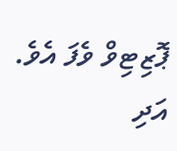ޕޮޒިޓިވް ވެފަ އެވެ. އަދި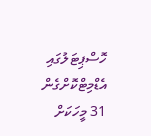ހޮސްޕިޓަލުގައި އެޑްމިޓްކޮށްގެން 31 މީހަކަށް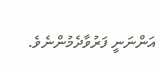އަންނަނީ ފަރުވާދެމުންނެވެ.